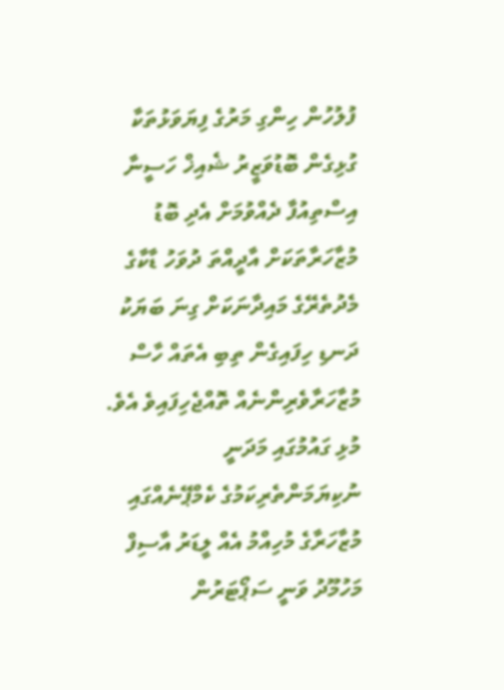ފުލުހުން ހިންގި މަރުގެ ފިޔަވަޅުތަކާ ގުޅިގެން ބޮޑުވަޒީރު ޝެއިޚް ހަސީނާ އިސްތިއުފާ ދެއްވުމަށް އެދި ބޮޑު މުޒާހަރާތަކަށް އާދީއްތަ ދުވަހު ޑާކާގެ މެދުތެރޭގެ މައިދާނަކަށް ގިނަ ބަޔަކު ދަނޑި ހިފައިގެން ތިބި އެތައް ހާސް މުޒާހަރާވެރިންނެއް ތޮއްޖެހިފައިވެ އެވެ. މުޅި ގައުމުގައި މަދަނީ ނުކިޔަމަންތެރިކަމުގެ ކެމްޕޭނެއްގައި މުޒާހަރާގެ މުހިއްމު އެއް ލީޑަރު އާސިފް މަހުމޫދު ވަނީ ސަޕޯޓަރުން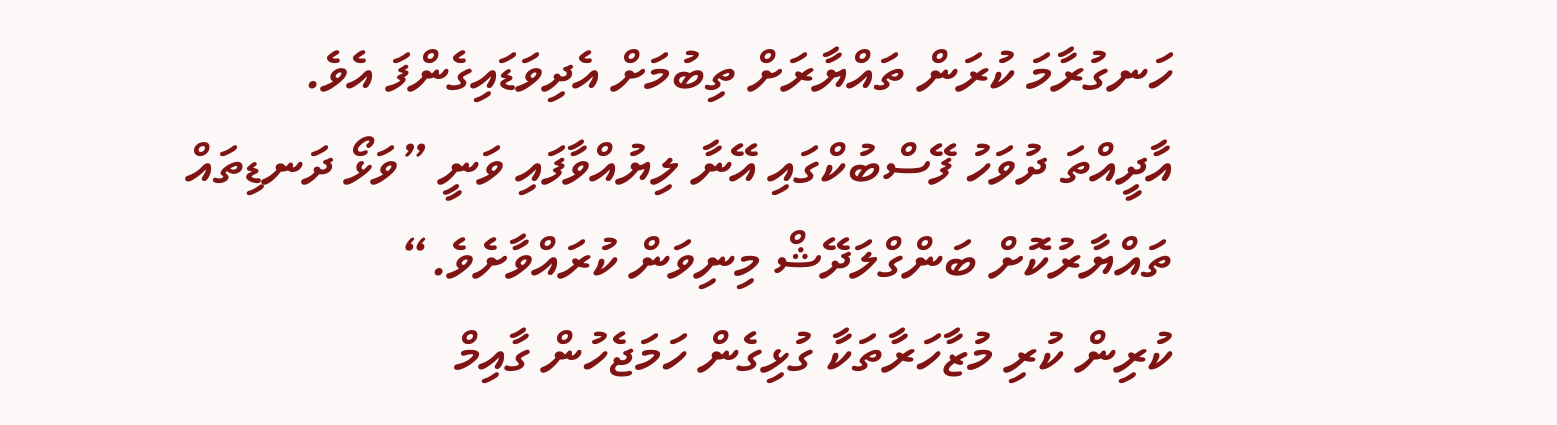ހަނގުރާމަ ކުރަން ތައްޔާރަށް ތިބުމަށް އެދިވަޑައިގެންފަ އެވެ.
އާދީއްތަ ދުވަހު ފޭސްބުކްގައި އޭނާ ލިޔުއްވާފައި ވަނީ ”ވަޅޯ ދަނޑިތައް ތައްޔާރުކޮށް ބަންގްލަދޭޝް މިނިވަން ކުރައްވާށެވެ.“
ކުރިން ކުރި މުޒާހަރާތަކާ ގުޅިގެން ހަމަޖެހުން ގާއިމް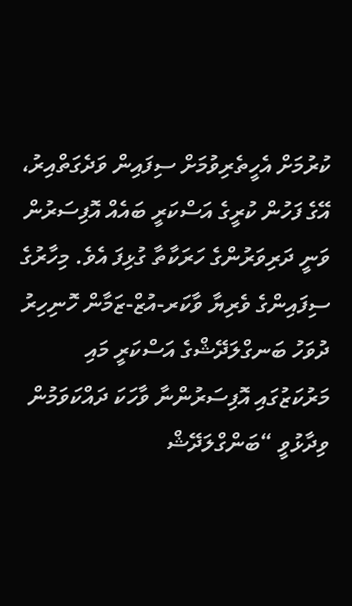ކުރުމަށް އެހީތެރިވުމަށް ސިފައިން ވަދެގަތްއިރު، އޭގެ ފަހުން ކުރީގެ އަސްކަރީ ބައެއް އޮފިސަރުން ވަނީ ދަރިވަރުންގެ ހަރަކާތާ ގުޅިފަ އެވެ. މިހާރުގެ ސިފައިންގެ ވެރިޔާ ވާކަރ-އުޒް-ޒަމާން ހޮނިހިރު ދުވަހު ބަނގްލަދޭޝްގެ އަސްކަރީ މައި މަރުކަޒުގައި އޮފިސަރުންނާ ވާހަކަ ދައްކަވަމުން ވިދާޅުވީ “ބަންގްލަދޭޝް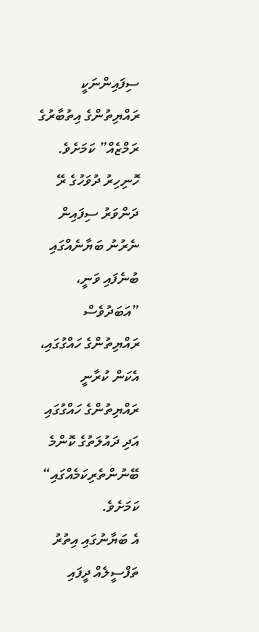ސިފައިންނަކީ ރައްޔިތުންގެ އިތުބާރުގެ ރަމްޒެއް” ކަމަށެވެ.
ހޮނިހިރު ދުވަހުގެ ރޭ ދަންވަރު ސިފައިން ނެރުނު ބަޔާނެއްގައި ބުނެފައި ވަނީ، ”އަބަދުވެސް ރައްޔިތުންގެ ހައްގުގައި، އެކަން ކުރާނީ ރައްޔިތުންގެ ހައްގުގައި އަދި ދައުލަތުގެ ކޮންމެ ބޭނުންތެރިކަމެއްގައި“ ކަމަށެވެ.
އެ ބަޔާނުގައި އިތުރު ތަފްސީލެއް ދީފައި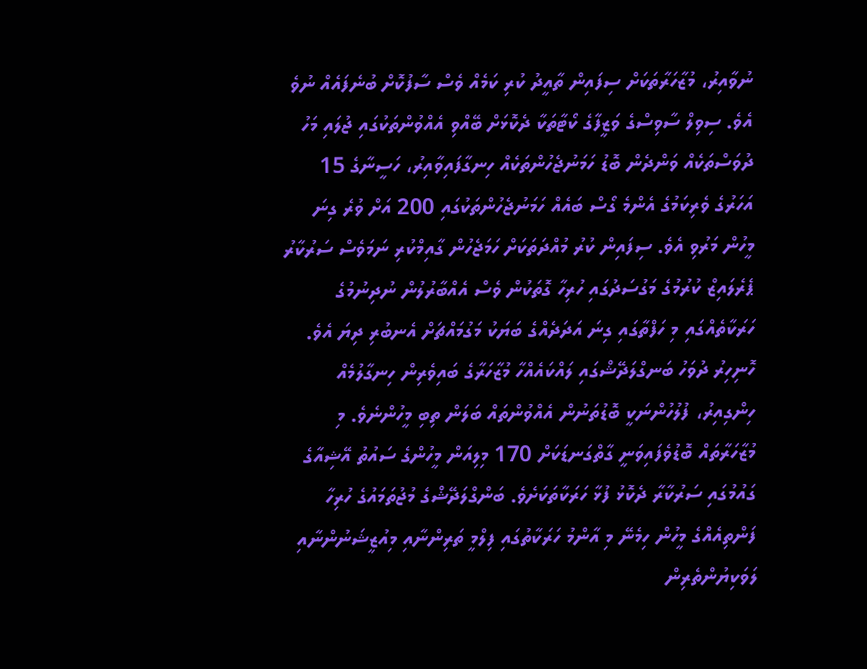ނުވާއިރު، މުޒާހަރާތަކަށް ސިފައިން ތާއީދު ކުރި ކަމެއް ވެސް ސާފުކޮށް ބުނެފައެއް ނުވެ އެވެ. ސިވިލް ސާވިސްގެ ވަޒީފާގެ ކޯޓާތަކާ ދެކޮޅަށް ބޭއްވި އެއްވުންތަކުގައި ޖުލައި މަހު ދުވަސްތަކެއް ވަންދެން ބޮޑު ހަމަނުޖެހުންތަކެއް ހިނގާފައިވާއިރު، ހަސީނާގެ 15 އަހަރުގެ ވެރިކަމުގެ އެންމެ ގޯސް ބައެއް ހަމަނުޖެހުންތަކުގައި 200 އަށް ވުރެ ގިނަ މީހުން މަރުވި އެވެ. ސިފައިން ކުރު މުއްދަތަކަށް ހަމަޖެހުން ގާއިމްކުރި ނަމަވެސް ސަރުކާރު ޕެރެލައިޒް ކުރުމުގެ މަގުސަދުގައި ހުރިހާ ގޮތަކުން ވެސް އެއްބާރުލުން ނުދިނުމުގެ ހަރަކާތެއްގައި މި ހަފްތާގައި ގިނަ އަދަދެއްގެ ބަޔަކު މަގުމައްޗަށް އެނބުރި ދިޔަ އެވެ.
ހޮނިހިރު ދުވަހު ބަނގްލަދޭޝްގައި ލައްކައެއްހާ މުޒާހަރާގެ ބައިވެރިން ހިނގާލުމެއް ހިންގިއިރު، ފުލުހުންނަކީ ބޮޑުތަނުން އެއްވުންތައް ބަލަން ތިބި މީހުންނެވެ. މި މުޒާހަރާތައް ބޮޑުވެފައިވަނީ ގާތްގަނޑަކަށް 170 މިލިއަން މީހުންގެ ސައުތު އޭޝިއާގެ ގައުމުގައި ސަރުކާރާ ދެކޮޅު ފުޅާ ހަރަކާތަކަށެވެ. ބަންގްލަދޭޝްގެ މުޖުތަމައުގެ ހުރިހާ ފަންތިއެއްގެ މީހުން ހިމެނޭ މި އާންމު ހަރަކާތުގައި ފިލްމީ ތަރިންނާއި މިއުޒީޝަނުންނާއި ލަވަކިޔުންތެރިން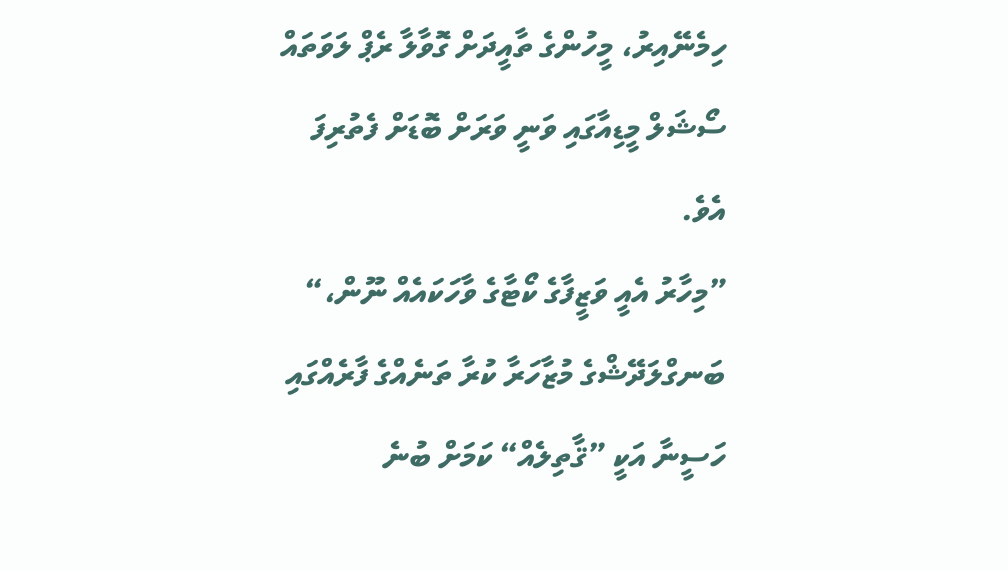ހިމެނޭއިރު، މީހުންގެ ތާއީދަށް ގޮވާލާ ރެޕް ލަވަތައް ސޯޝަލް މީޑިއާގައި ވަނީ ވަރަށް ބޮޑަށް ފެތުރިފަ އެވެ.
”މިހާރު އެއީ ވަޒީފާގެ ކޯޓާގެ ވާހަކައެއް ނޫން،“ ބަނގްލަދޭޝްގެ މުޒާހަރާ ކުރާ ތަނެއްގެ ފާރެއްގައި ހަސީނާ އަކީ ”ޤާތިލެއް“ ކަމަށް ބުނެ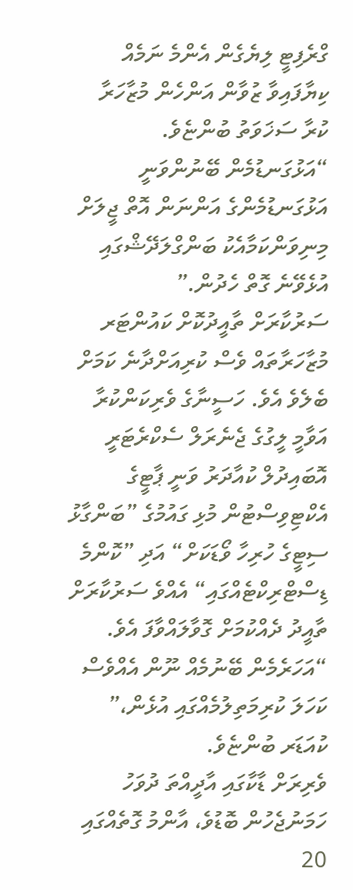ގްރެފިޓީ ލިޔެގެން އެންމެ ނަމެއް ކިޔާފައިވާ ޒުވާން އަންހެން މުޒާހަރާ ކުރާ ސަޚަވަތު ބުންޏެވެ.
“އަޅުގަނޑުމެން ބޭނުންވަނީ އަޅުގަނޑުމެންގެ އަންނަން އޮތް ޖީލަށް މިނިވަންކަމާއެކު ބަންގްލަދޭޝްގައި އުޅެވޭނެ ގޮތް ހެދުން.”
ސަރުކާރަށް ތާއީދުކޮށް ކައުންޓަރ މުޒާހަރާތައް ވެސް ކުރިއަށްދާނެ ކަމަށް ބެލެވެ އެވެ. ހަސީނާގެ ވެރިކަންކުރާ އަވާމީ ލީގުގެ ޖެނެރަލް ސެކްރެޓަރީ އޮބައިދުލް ކުއާދަރު ވަނީ ޕާޓީގެ އެކްޓިވިސްޓުން މުޅި ގައުމުގެ ”ބަންގާޅު ސިޓީގެ ހުރިހާ ވޯޑަކަށް“ އަދި ”ކޮންމެ ޑިސްޓްރިކްޓެއްގައި“ އެއްވެ ސަރުކާރަށް ތާއީދު ދެއްކުމަށް ގޮވާލައްވާފަ އެވެ.
“އަހަރެމެން ބޭނުމެއް ނޫން އެއްވެސް ކަހަލަ ކުރިމަތިލުމެއްގައި އުޅެން،” ކުއަޑަރ ބުންޏެވެ.
ވެރިރަށް ޑާކާގައި އާދީއްތަ ދުވަހު ހަމަނުޖެހުން ބޮޑުވެ، އާންމު ގޮތެއްގައި 20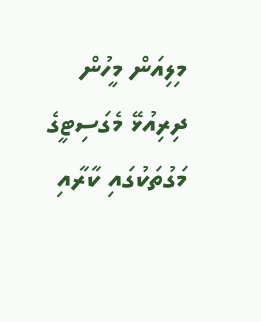މިލިއަން މީހުން ދިރިއުޅޭ މެގަސިޓީގެ މަގުތަކުގައި ކާރާއި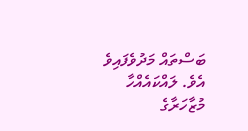ބަސްތައް މަދުވެފައިވެ އެވެ. ލައްކައެއްހާ މުޒާހަރާގެ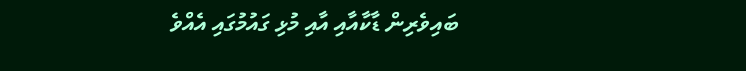ބައިވެރިން ޑާކާއާއި އާއި މުޅި ގައުމުގައި އެއްވެ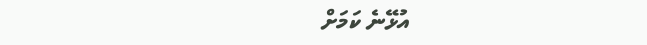އުޅޭނެ ކަމަށް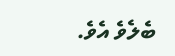ބެލެވެ އެވެ.